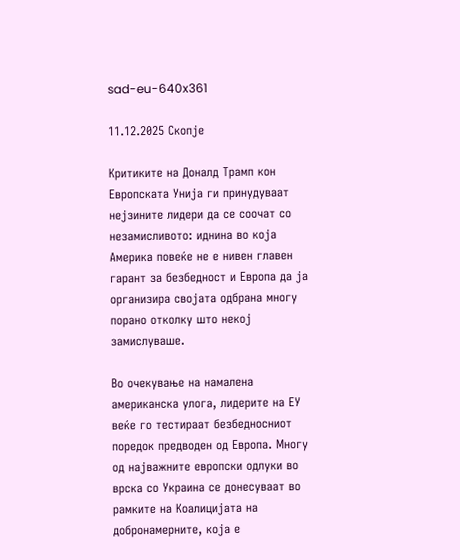sad-eu-640x361

11.12.2025 Скопје

Критиките на Доналд Трамп кон Европската Унија ги принудуваат нејзините лидери да се соочат со незамисливото: иднина во која Америка повеќе не е нивен главен гарант за безбедност и Европа да ја организира својата одбрана многу порано отколку што некој замислуваше.

Во очекување на намалена американска улога, лидерите на ЕУ веќе го тестираат безбедносниот поредок предводен од Европа. Многу од најважните европски одлуки во врска со Украина се донесуваат во рамките на Коалицијата на добронамерните, која е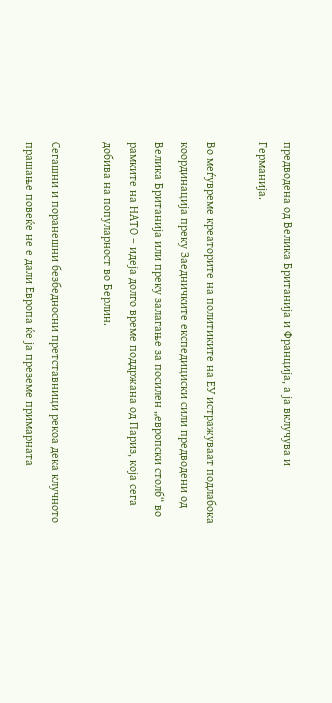предводена од Велика Британија и Франција, а ја вклучува и Германија.

Во меѓувреме креаторите на политиките на ЕУ истражуваат подлабока координација преку Заедничките експедициски сили предводени од Велика Британија или преку залагање за посилен „европски столб“ во рамките на НАТО – идеја долго време поддржана од Париз, која сега добива на популарност во Берлин.

Сегашни и поранешни безбедносни претставници рекоа дека клучното прашање повеќе не е дали Европа ќе ја преземе примарната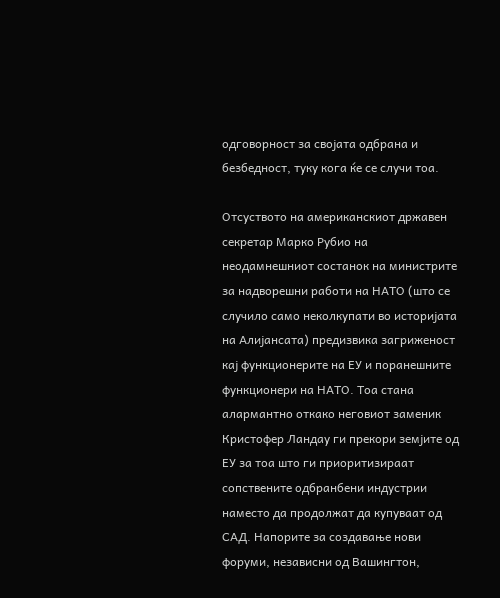одговорност за својата одбрана и безбедност, туку кога ќе се случи тоа.

Отсуството на американскиот државен секретар Марко Рубио на неодамнешниот состанок на министрите за надворешни работи на НАТО (што се случило само неколкупати во историјата на Алијансата) предизвика загриженост кај функционерите на ЕУ и поранешните функционери на НАТО. Тоа стана алармантно откако неговиот заменик Кристофер Ландау ги прекори земјите од ЕУ за тоа што ги приоритизираат сопствените одбранбени индустрии наместо да продолжат да купуваат од САД. Напорите за создавање нови форуми, независни од Вашингтон,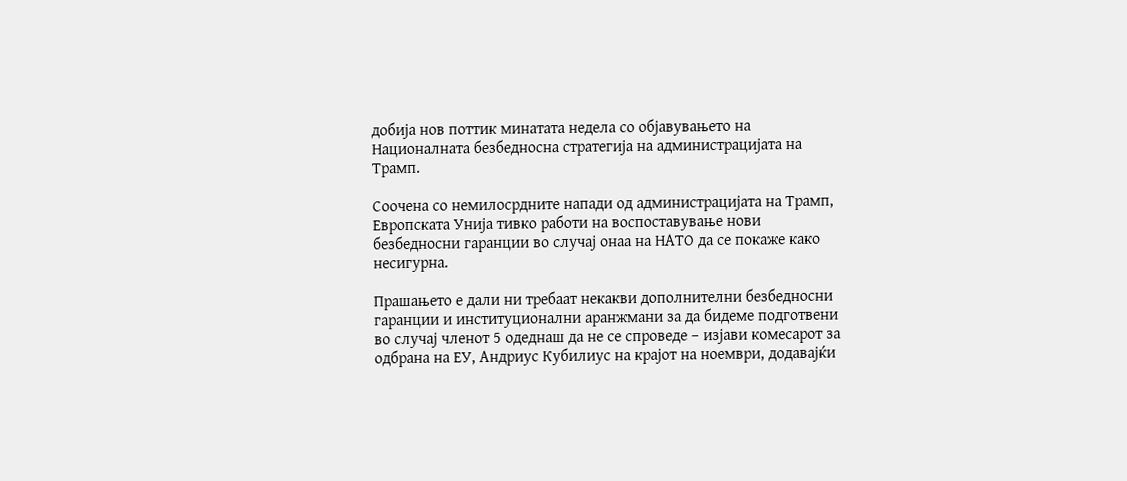добија нов поттик минатата недела со објавувањето на Националната безбедносна стратегија на администрацијата на Трамп.

Соочена со немилосрдните напади од администрацијата на Трамп, Европската Унија тивко работи на воспоставување нови безбедносни гаранции во случај онаа на НАТО да се покаже како несигурна.

Прашањето е дали ни требаат некакви дополнителни безбедносни гаранции и институционални аранжмани за да бидеме подготвени во случај членот 5 одеднаш да не се спроведе – изјави комесарот за одбрана на ЕУ, Андриус Кубилиус на крајот на ноември, додавајќи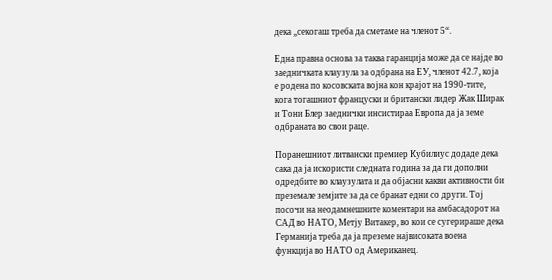дека „секогаш треба да сметаме на членот 5“.

Една правна основа за таква гаранција може да се најде во заедничката клаузула за одбрана на ЕУ, членот 42.7, која е родена по косовската војна кон крајот на 1990-тите, кога тогашниот француски и британски лидер Жак Ширак и Тони Блер заеднички инсистираа Европа да ја земе одбраната во свои раце.

Поранешниот литвански премиер Кубилиус додаде дека сака да ја искористи следната година за да ги дополни одредбите во клаузулата и да објасни какви активности би преземале земјите за да се бранат едни со други. Тој посочи на неодамнешните коментари на амбасадорот на САД во НАТО, Метју Витакер, во кои се сугерираше дека Германија треба да ја преземе највисоката воена функција во НАТО од Американец.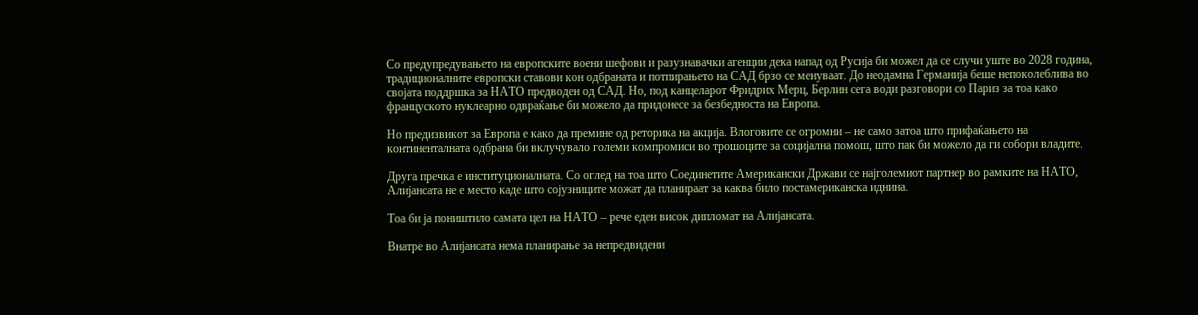Со предупредувањето на европските воени шефови и разузнавачки агенции дека напад од Русија би можел да се случи уште во 2028 година, традиционалните европски ставови кон одбраната и потпирањето на САД брзо се менуваат. До неодамна Германија беше непоколеблива во својата поддршка за НАТО предводен од САД. Но, под канцеларот Фридрих Мерц, Берлин сега води разговори со Париз за тоа како француското нуклеарно одвраќање би можело да придонесе за безбедноста на Европа.

Но предизвикот за Европа е како да премине од реторика на акција. Влоговите се огромни – не само затоа што прифаќањето на континенталната одбрана би вклучувало големи компромиси во трошоците за социјална помош, што пак би можело да ги собори владите.

Друга пречка е институционалната. Со оглед на тоа што Соединетите Американски Држави се најголемиот партнер во рамките на НАТО, Алијансата не е место каде што сојузниците можат да планираат за каква било постамериканска иднина.

Тоа би ја поништило самата цел на НАТО – рече еден висок дипломат на Алијансата.

Внатре во Алијансата нема планирање за непредвидени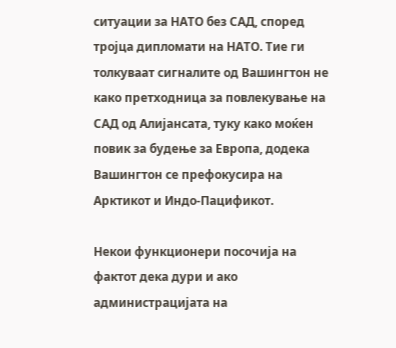ситуации за НАТО без САД, според тројца дипломати на НАТО. Тие ги толкуваат сигналите од Вашингтон не како претходница за повлекување на САД од Алијансата, туку како моќен повик за будење за Европа, додека Вашингтон се префокусира на Арктикот и Индо-Пацификот.

Некои функционери посочија на фактот дека дури и ако администрацијата на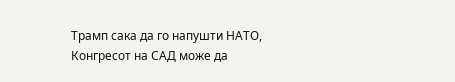Трамп сака да го напушти НАТО, Конгресот на САД може да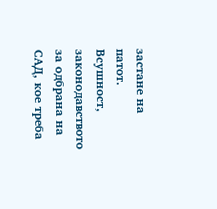застане на патот. Всушност, законодавството за одбрана на САД, кое треба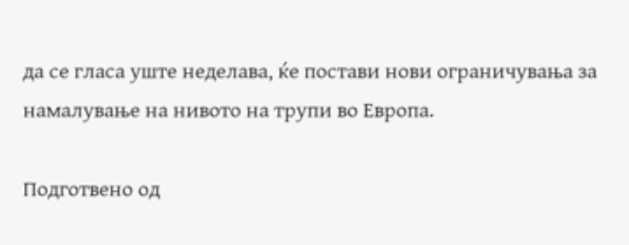да се гласа уште неделава, ќе постави нови ограничувања за намалување на нивото на трупи во Европа.

Подготвено од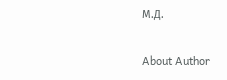М.Д.

About Author